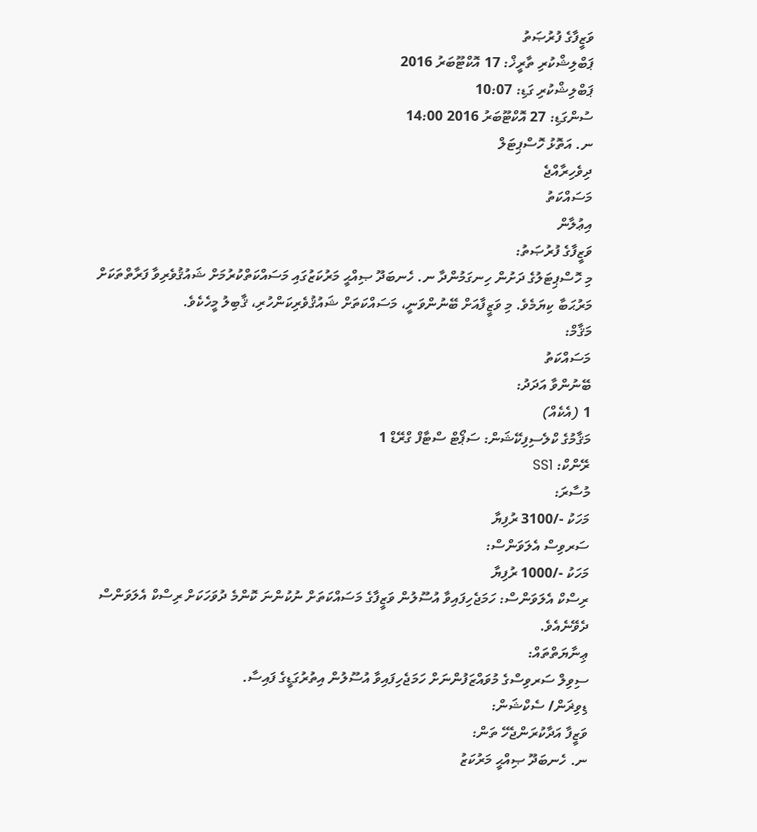ވަޒީފާގެ ފުރުޞަތު
ޕަބްލިޝްކުރި ތާރީޚް: 17 އޮކްޓޫބަރު 2016
ޕަބްލިޝްކުރި ގަޑި: 10:07
ސުންގަޑި: 27 އޮކްޓޫބަރު 2016 14:00
ނ. އަތޮޅު ހޮސްޕިޓަލް
ދިވެހިރާއްޖެ
މަސައްކަތު
އިޢުލާން
ވަޒީފާގެ ފުރުޞަތު:
މި ހޮސްޕިޓަލުގެ ދަށުން ހިނގަމުންދާ ނ. ހެނބަދޫ ޞިއްޙީ މަރުކަޒުގައި މަސައްކަތްކުރުމަށް ޝައުޤުވެރިވާ ފަރާތްތަކަށް މަރުޙަބާ ކިޔަމެވެ. މި ވަޒީފާއަށް ބޭނުންވަނީ، މަސައްކަތަށް ޝައުޤުވެރިކަންހުރި، ޤާބިލު މީހެކެވެ.
މަޤާމް:
މަސައްކަތު
ބޭނުންވާ އަދަދު:
1 (އެކެއް)
މަޤާމުގެ ކްލެސިފިކޭޝަން: ސަޕޯޓް ސްޓާފް ގްރޭޑް 1
ރޭންކް: SS1
މުސާރަ:
މަހަކު -/3100 ރުފިޔާ
ސަރވިސް އެލަވަންސް:
މަހަކު -/1000 ރުފިޔާ
ރިސްކް އެލަވަންސް: ހަމަޖެހިފައިވާ އުސޫލުން ވަޒީފާގެ މަސައްކަތަށް ނުކުންނަ ކޮންމެ ދުވަހަކަށް ރިސްކް އެލަވަންސް ދެވޭނެއެވެ.
ޢިނާޔަތްތައް:
ސިވިލް ސަރވިސްގެ މުވައްޒަފުންނަށް ހަމަޖެހިފައިވާ އުސޫލުން އިތުރުގަޑީގެ ފައިސާ.
ޑިވިޜަން/ ސެކްޝަން:
ވަޒީފާ އަދާކުރަންޖެހޭ ތަން:
ނ. ހެނބަދޫ ޞިއްޙީ މަރުކަޒު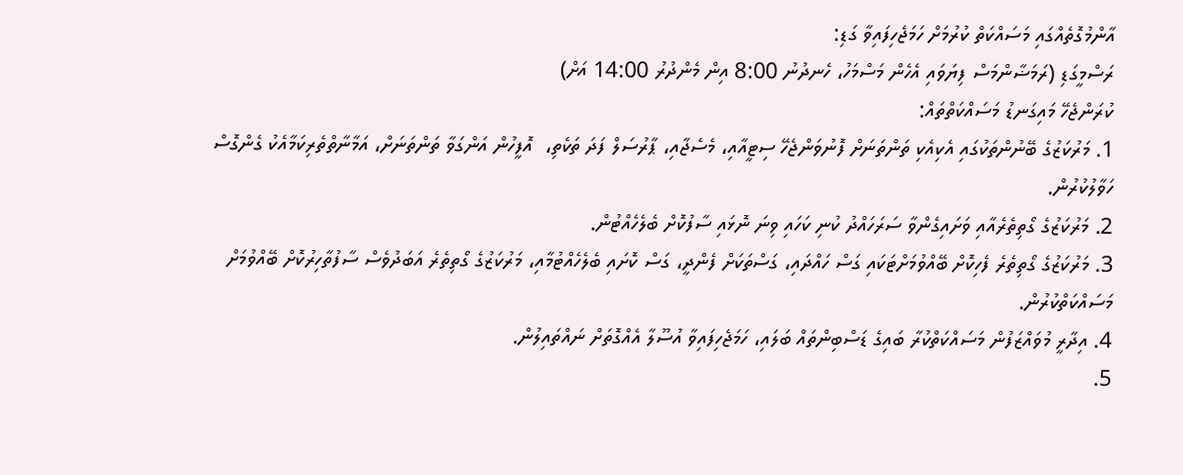އާންމުގޮތެއްގައި މަސައްކަތް ކުރުމަށް ހަމަޖެހިފައިވާ ގަޑި:
ރަސްމީގަޑި (ރަމަޟާންމަސް ފިޔަވައި އެހެން މަސްމަހު، ހެނދުނު 8:00 އިން މެންދުރު 14:00 އަށް)
ކުރަންޖެހޭ މައިގަނޑު މަސައްކަތްތައް:
1. މަރުކަޒުގެ ބޭނުންތަކުގައި އެކިއެކި ތަންތަނަށް ފޮނުވަންޖެހޭ ސިޓީއާއި، މެސެޖާއި، ޕާރުސަލް ފަދަ ތަކެތި،  އޮފީހުން އަންގަވާ ތަންތަނަށް، އަމާނާތްތެރިކަމާއެކު ގެންގޮސް ހަވާލުކުރުން.
2. މަރުކަޒުގެ ގޯތިތެރެއާއި ވަށައިގެންވާ ސަރަހައްދު ކުނި ކަހައި ވިނަ ނޮޅައި ސާފުކޮށް ބެލެހެއްޓުން.
3. މަރުކަޒުގެ ގޯތިތެރެ ފެހިކޮށް ބޭއްވުމަށްޓަކައި ގަސް ހައްދައި، ގަސްތަކަށް ފެންދީ، ގަސް ކޮށައި ބެލެހެއްޓުމާއި، މަރުކަޒުގެ ގޯތިތެރެ އަބަދުވެސް ސާފުތާހިރުކޮށް ބޭއްވުމަށް މަސައްކަތްކުރުން.
4. އިދާރީ މުވައްޒަފުން މަސައްކަތްކުރާ ބައިގެ ޑަސްބިންތައް ބަލައި، ހަމަޖެހިފައިވާ އުސޫލާ އެއްގޮތަށް ނައްތައިލުން.
5.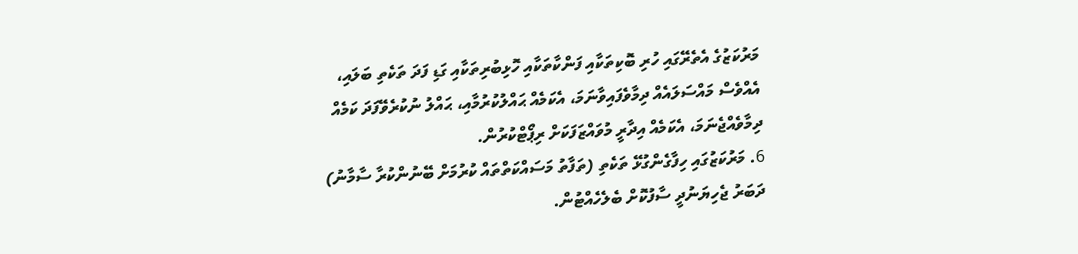މަރުކަޒުގެ އެތެރޭގައި ހުރި ބޮކިތަކާއި ފަންކާތަކާއި ހޮޅިބުރިތަކާއި ގަޑި ފަދަ ތަކެތި ބަލައި، އެއްވެސް މައްސަލައެއް ދިމާވެފައިވާނަމަ، އެކަމެއް ޙައްލުކުރުމާއި، ޙައްލު ނުކުރެވޭފަދަ ކަމެއް ދިމާވެއްޖެނަމަ، އެކަމެއް އިދާރީ މުވައްޒަފަކަށް ރިޕޯޓްކުރުން.
6. މަރުކަޒުގައި ހިފާގެންގުޅޭ ތަކެތި (ތަފާތު މަސައްކަތްތައް ކުރުމަށް ބޭނުންކުރާ ސާމާނު) ދަބަރު ޖެހިޔަނުދީ ސާފުކޮށް ބެލެހެއްޓުން.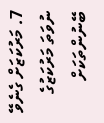7. މަރުކަޒަށް ގެނެވޭ ނުވަތަ މަރުކަޒުގެ ބޭނުންތަކަށް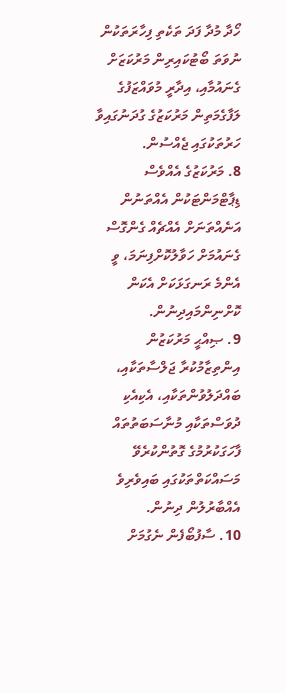ހޯދާ މުދާ ފަދަ ތަކެތި ފިހާރަތަކުން ނުވަތަ ބޯޓުކައިރިން މަރުކަޒަށް ގެނައުމާއި، އިދާރީ މުވައްޒަފުގެ ލަފާގެމަތިން މަރުކަޒުގެ ގުދަނުގައިވާ ހަރުތަކުގައި ޖެއްސުން.
8. މަރުކަޒުގެ އެއްވެސް ޑިޕާޓްމަންޓަކުން އެއްތަނުން އަނެއްތަނަށް އެއްޗެއް ގެންގޮސް ގެނައުމަށް ހަވާލުކޮށްފިނަމަ، ވީ އެންމެ ރަނގަޅަކަށް އެކަން ކޮށްނިންމައިދިނުން.
9. ޞިއްޙީ މަރުކަޒުން އިންތިޒާމުކުރާ ޖަލްސާތަކާއި، ބައްދަލުވުންތަކާއި، އެކިއެކި ދުވަސްތަކާއި މުނާސަބަތުތައް ފާހަގަކުރުމުގެ ގޮތުންކުރެވޭ މަސައްކަތްތަކުގައި ބައިވެރިވެ އެއްބާރުލުން ދިނުން.
10. ސާފުބޯފެން ނެގުމަށް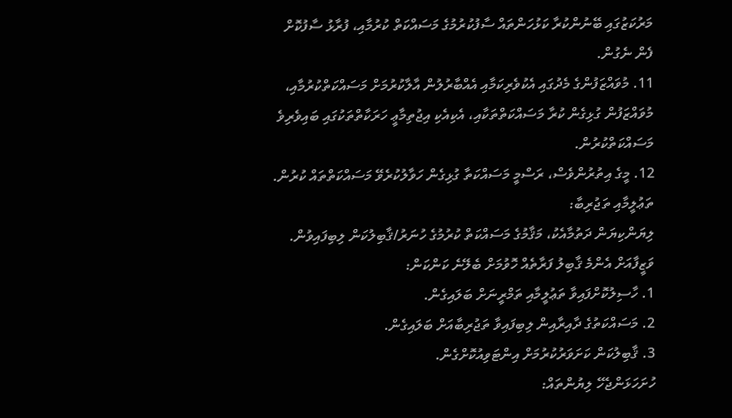މަރުކަޒުގައި ބޭނުންކުރާ ކަޅުހަންތައް ސާފުކުރުމުގެ މަސައްކަތް ކުރުމާއި، ފުރާޅު ސާފުކޮށް ފެން ނެގުން.
11. މުވައްޒަފުންގެ މެދުގައި އެކުވެރިކަމާއި އެއްބާރުލުން އާލާކުރުމަށް މަސައްކަތްކުރުމާއި، މުވައްޒަފުން ގުޅިގެން ކުރާ މަސައްކަތްތަކާއި، އެކިއެކި އިޖުތިމާޢީ ހަރަކާތްތަކުގައި ބައިވެރިވެ މަސައްކަތްކުރުން.
12. މީގެ އިތުރުންވެސް، ރަސްމީ މަސައްކަތާ ގުޅިގެން ހަވާލުކުރެވޭ މަސައްކަތްތައް ކުރުން.
ތަޢުލީމާއި ތަޖުރިބާ:
ލިޔަންކިޔަން ދަތުމާއެކު، މަޤާމުގެ މަސައްކަތް ކުރުމުގެ ހުނަރު/ޤާބިލުކަން ލިބިފައިވުން.
ވަޒީފާއަށް އެންމެ ޤާބިލު ފަރާތެއް ހޮވުމަށް ބެލޭނެ ކަންކަން:
1. ހާސިލުކޮށްފައިވާ ތަޢުލީމާއި ތަމްރީނަށް ބަލައިގެން.
2. މަސައްކަތުގެ ދާއިރާއިން ލިބިފައިވާ ތަޖުރިބާއަށް ބަލައިގެން.
3. ޤާބިލުކަން ކަށަވަރުކުރުމަށް އިންޓަވިއުކޮށްގެން.
ހުށަހަޅަންޖެހޭ ލިޔުންތައް: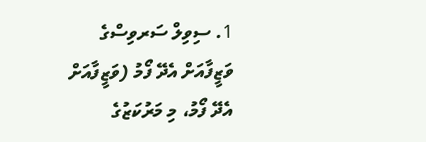1. ސިވިލް ސަރވިސްގެ ވަޒީފާއަށް އެދޭ ފޯމު (ވަޒީފާއަށް އެދޭ ފޯމު، މި މަރުކަޒުގެ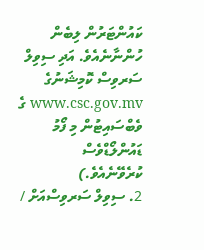ކައުންޓަރުން ލިބެން ހުންނާނެއެވެ. އަދި ސިވިލް ސަރވިސް ކޮމިޝަނުގެ www.csc.gov.mv ގެ ވެބްސައިޓުން މި ފޯމު ޑައުންލޯޑްވެސް ކުރެވޭނެއެވެ.)
2. ސިވިލް ސަރވިސްއަށް /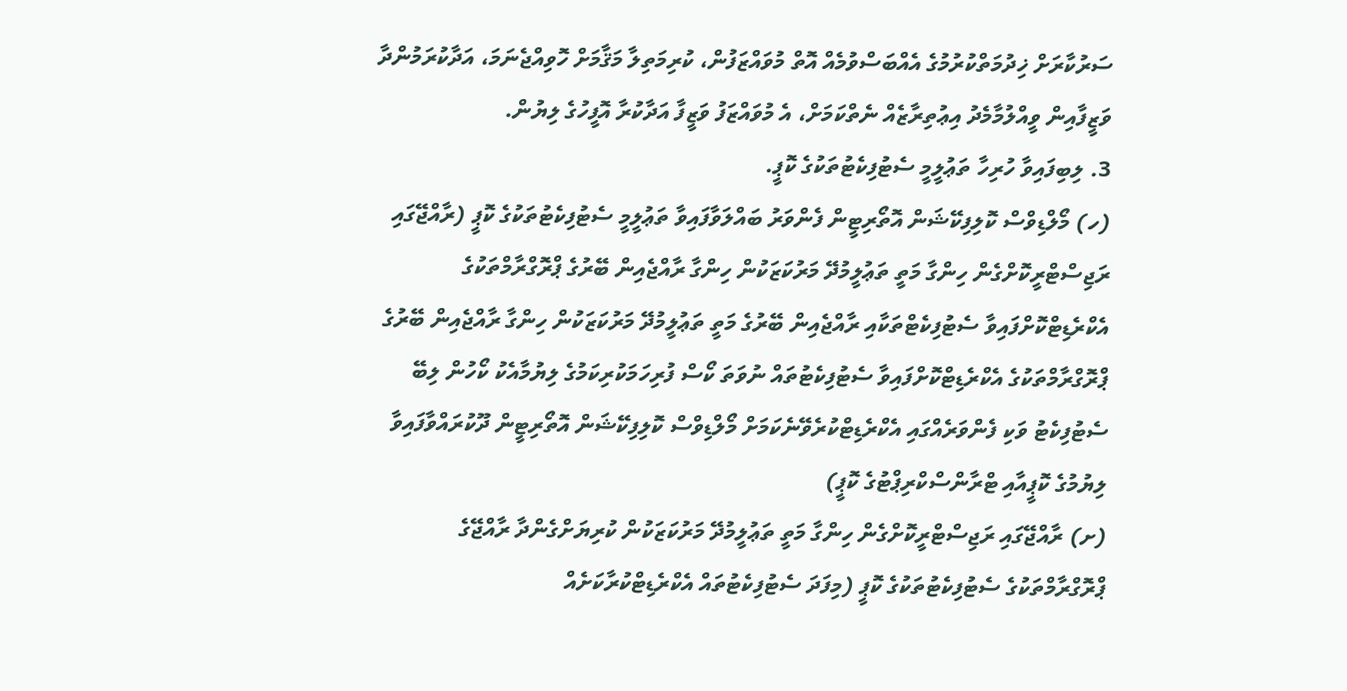ސަރުކާރަށް ޚިދުމަތްކުރުމުގެ އެއްބަސްވުމެއް އޮތް މުވައްޒަފުން، ކުރިމަތިލާ މަޤާމަށް ހޮވިއްޖެނަމަ، އަދާކުރަމުންދާ ވަޒީފާއިން ވީއްލުމާމެދު އިޢުތިރާޒެއް ނެތްކަމަށް، އެ މުވައްޒަފު ވަޒީފާ އަދާކުރާ އޮފީހުގެ ލިޔުން.
3. ލިބިފައިވާ ހުރިހާ ތަޢުލީމީ ސެޓުފިކެޓުތަކުގެ ކޮޕީ.
(ހ) މޯލްޑިވްސް ކޮލިފިކޭޝަން އޮތޯރިޓީން ފެންވަރު ބައްލަވާފައިވާ ތަޢުލީމީ ސެޓުފިކެޓުތަކުގެ ކޮޕީ (ރާއްޖޭގައި ރަޖިސްޓްރީކޮށްގެން ހިންގާ މަތީ ތަޢުލީމުދޭ މަރުކަޒަކުން ހިންގާ ރާއްޖެއިން ބޭރުގެ ޕްރޮގްރާމްތަކުގެ އެކްރެޑިޓްކޮށްފައިވާ ސެޓުފިކެޓްތަކާއި ރާއްޖެއިން ބޭރުގެ މަތީ ތަޢުލީމުދޭ މަރުކަޒަކުން ހިންގާ ރާއްޖެއިން ބޭރުގެ ޕްރޮގްރާމްތަކުގެ އެކްރެޑިޓްކޮށްފައިވާ ސެޓުފިކެޓުތައް ނުވަތަ ކޯސް ފުރިހަމަކުރިކަމުގެ ލިޔުމާއެކު ކޯހުން ލިބޭ ސެޓުފިކެޓު ވަކި ފެންވަރެއްގައި އެކްރެޑިޓްކުރެވޭނެކަމަށް މޯލްޑިވްސް ކޮލިފިކޭޝަން އޮތޯރިޓީން ދޫކުރައްވާފައިވާ ލިޔުމުގެ ކޮޕީއާއި ޓްރާންސްކްރިޕްޓުގެ ކޮޕީ)
(ށ) ރާއްޖޭގައި ރަޖިސްޓްރީކޮށްގެން ހިންގާ މަތީ ތަޢުލީމުދޭ މަރުކަޒަކުން ކުރިޔަށްގެންދާ ރާއްޖޭގެ ޕްރޮގްރާމްތަކުގެ ސެޓުފިކެޓުތަކުގެ ކޮޕީ (މިފަދަ ސެޓުފިކެޓުތައް އެކްރެޑިޓްކުރާކަށެއް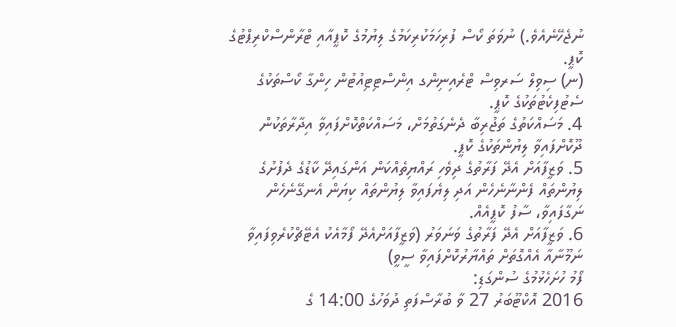ނުޖެހޭނެއެވެ.) ނުވަތަ ކޯސް ފުރިހަމަކުރިކަމުގެ ލިޔުމުގެ ކޮޕީއާއި ޓްރާންސްކްރިޕްޓުގެ ކޮޕީ.
(ނ) ސިވިލް ސަރވިސް ޓްރެއިނިންގ އިންސްޓިޓިއުޓުން ހިންގާ ކޯސްތަކުގެ ސެޓުފިކެޓުތަކުގެ ކޮޕީ.
4. މަސައްކަތުގެ ތަޖުރިބާ ދެނެގަތުމަށް، މަސައްކަތްކޮށްފައިވާ އިދާރާތަކުން ދޫކޮށްފައިވާ ލިޔުންތަކުގެ ކޮޕީ.
5. ވަޒީފާއަށް އެދޭ ފަރާތުގެ ދިވެހި ރައްޔިތެއްކަން އަންގައިދޭ ކާޑުގެ ދެފުށުގެ ލިޔުންތައް ފެންނާނެހެން އަދި ލިޔެފައިވާ ލިޔުންތައް ކިޔަން އެނގޭނެހެން ނަގާފައިވާ، ސާފު ކޮޕީއެއް.
6. ވަޒީފާއަށް އެދޭ ފަރާތުގެ ވަނަވަރު (ވަޒީފާއަށްއެދޭ ފޯމާއެކު އެޓޭޗްކުރެވިފައިވާ ނަމޫނާއާ އެއްގޮތަށް ތައްޔާރުކޮށްފައިވާ ސީވީ)
ފޯމު ހުށަހެޅުމުގެ ސުންގަޑި:
2016 އޮކްޓޫބަރު 27 ވާ ބުރާސްފަތި ދުވަހުގެ 14:00 ގެ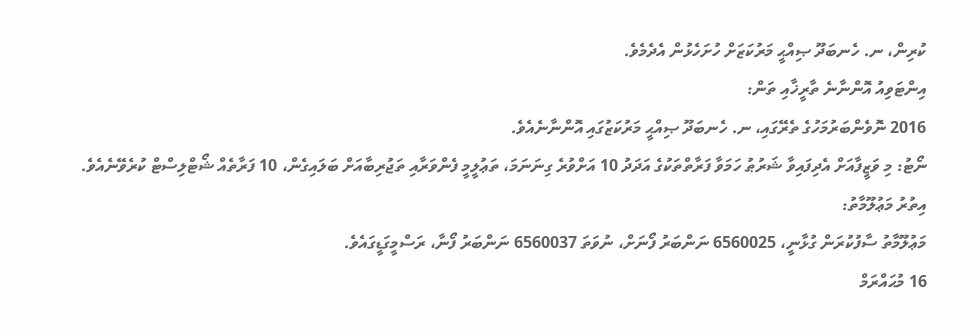ކުރިން، ނ. ހެނބަދޫ ޞިއްޙީ މަރުކަޒަށް ހުށަހެޅުން އެދެމެވެ.
އިންޓަވިއު އޮންނާނެ ތާރީޚާއި ތަން:
2016 ނޮވެންބަރުމަހުގެ ތެރޭގައި، ނ. ހެނބަދޫ ޞިއްޙީ މަރުކަޒުގައި އޮންނާނެއެވެ.
ނޯޓު: މި ވަޒީފާއަށް އެދިފައިވާ ޝަރުޠު ހަމަވާ ފަރާތްތަކުގެ އަދަދު 10 އަށްވުރެ ގިނަނަމަ، ތަޢުލީމީ ފެންވަރާއި ތަޖުރިބާއަށް ބަލައިގެން، 10 ފަރާތެއް ޝޯޓްލިސްޓް ކުރެވޭނެއެވެ.
އިތުރު މަޢުލޫމާތު:
މަޢުލޫމާތު ސާފުކުރަން ގުޅާނީ، 6560025 ނަންބަރު ފޯނަށް، ނުވަތަ 6560037 ނަންބަރު ފޯނާ، ރަސްމީގަޑީގައެވެ.
16 މުޙައްރަމް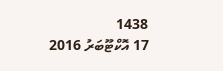1438
17 އޮކްޓޫބަރު 2016